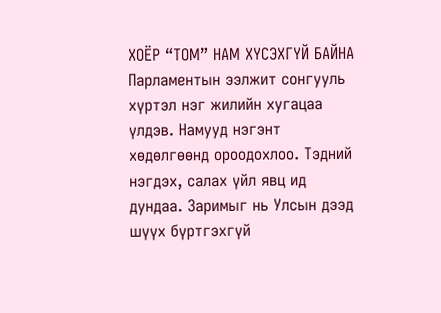ХОЁР “ТОМ” НАМ ХҮСЭХГҮЙ БАЙНА
Парламентын ээлжит сонгууль хүртэл нэг жилийн хугацаа үлдэв. Намууд нэгэнт хөдөлгөөнд ороодохлоо. Тэдний нэгдэх, салах үйл явц ид дундаа. Заримыг нь Улсын дээд шүүх бүртгэхгүй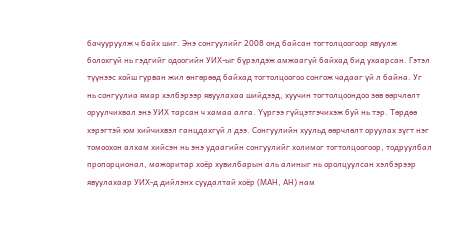бачууруулж ч байх шиг. Энэ сонгуулийг 2008 онд байсан тогтолцоогоор явуулж болохгүй нь гэдгийг одоогийн УИХ-ыг бүрэлдэж амжаагүй байхад бид ухаарсан. Гэтэл түүнээс хойш гурван жил өнгөрөөд байхад тогтолцоогоо сонгож чадааг үй л байна. Уг нь сонгуулиа ямар хэлбэрээр явуулахаа шийдээд, хуучин тогтолцоондоо зөв өөрчлөлт оруулчихвал энэ УИХ тарсан ч хамаа алга. Үүргээ гүйцэтгэчихэж буй нь тэр. Төрдөө хэрэгтэй юм хийчихвэл ганцдахгүй л дээ. Сонгуулийн хуульд өөрчлөлт оруулах зүгт нэг томоохон алхам хийсэн нь энэ удаагийн сонгуулийг холимог тогтолцоогоор, тодруулбал пропорционал, мажоритар хоёр хувилбарын аль алиныг нь оролцуулсан хэлбэрээр явуулахаар УИХ-д дийлэнх суудалтай хоёр (МАН, АН) нам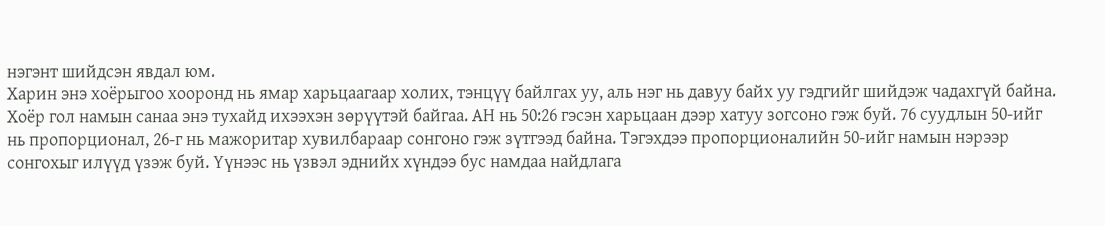нэгэнт шийдсэн явдал юм.
Харин энэ хоёрыгоо хооронд нь ямар харьцаагаар холих, тэнцүү байлгах уу, аль нэг нь давуу байх уу гэдгийг шийдэж чадахгүй байна. Хоёр гол намын санаа энэ тухайд ихээхэн зөрүүтэй байгаа. АН нь 50:26 гэсэн харьцаан дээр хатуу зогсоно гэж буй. 76 суудлын 50-ийг нь пропорционал, 26-г нь мажоритар хувилбараар сонгоно гэж зүтгээд байна. Тэгэхдээ пропорционалийн 50-ийг намын нэрээр сонгохыг илүүд үзэж буй. Үүнээс нь үзвэл эднийх хүндээ бус намдаа найдлага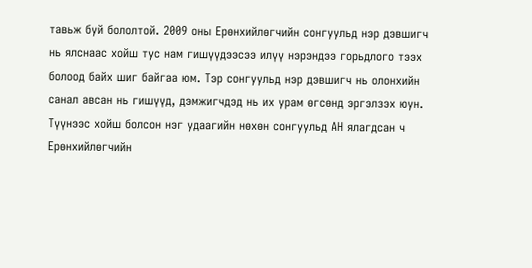тавьж буй бололтой. 2009 оны Ерөнхийлөгчийн сонгуульд нэр дэвшигч нь ялснаас хойш тус нам гишүүдээсээ илүү нэрэндээ горьдлого тээх болоод байх шиг байгаа юм. Тэр сонгуульд нэр дэвшигч нь олонхийн санал авсан нь гишүүд, дэмжигчдэд нь их урам өгсөнд эргэлзэх юун. Түүнээс хойш болсон нэг удаагийн нөхөн сонгуульд АН ялагдсан ч Ерөнхийлөгчийн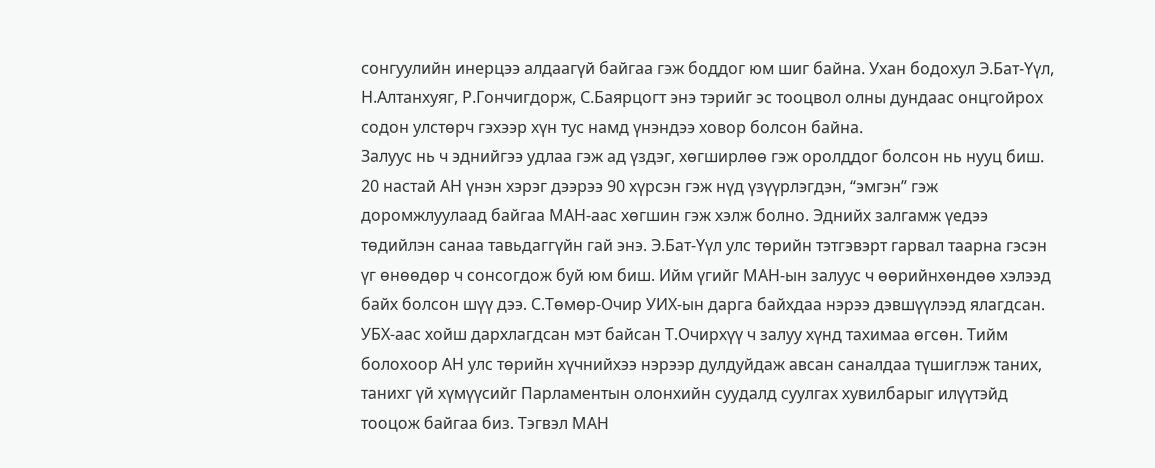сонгуулийн инерцээ алдаагүй байгаа гэж боддог юм шиг байна. Ухан бодохул Э.Бат-Үүл, Н.Алтанхуяг, Р.Гончигдорж, С.Баярцогт энэ тэрийг эс тооцвол олны дундаас онцгойрох содон улстөрч гэхээр хүн тус намд үнэндээ ховор болсон байна.
Залуус нь ч эднийгээ удлаа гэж ад үздэг, хөгширлөө гэж оролддог болсон нь нууц биш. 20 настай АН үнэн хэрэг дээрээ 90 хүрсэн гэж нүд үзүүрлэгдэн, “эмгэн” гэж доромжлуулаад байгаа МАН-аас хөгшин гэж хэлж болно. Эднийх залгамж үедээ төдийлэн санаа тавьдаггүйн гай энэ. Э.Бат-Үүл улс төрийн тэтгэвэрт гарвал таарна гэсэн үг өнөөдөр ч сонсогдож буй юм биш. Ийм үгийг МАН-ын залуус ч өөрийнхөндөө хэлээд байх болсон шүү дээ. С.Төмөр-Очир УИХ-ын дарга байхдаа нэрээ дэвшүүлээд ялагдсан. УБХ-аас хойш дархлагдсан мэт байсан Т.Очирхүү ч залуу хүнд тахимаа өгсөн. Тийм болохоор АН улс төрийн хүчнийхээ нэрээр дулдуйдаж авсан саналдаа түшиглэж таних, танихг үй хүмүүсийг Парламентын олонхийн суудалд суулгах хувилбарыг илүүтэйд тооцож байгаа биз. Тэгвэл МАН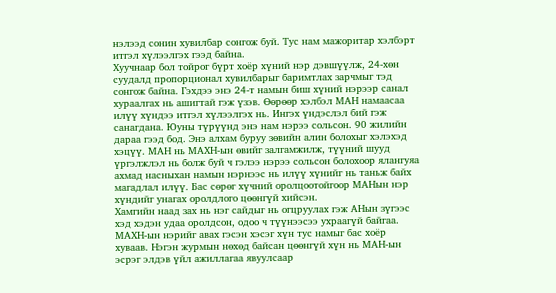нэлээд сонин хувилбар сонгож буй. Тус нам мажоритар хэлбэрт итгэл хүлээлгэх гээд байна.
Хуучнаар бол тойрог бүрт хоёр хүний нэр дэвшүүлж, 24-хөн суудалд пропорционал хувилбарыг баримтлах зарчмыг тэд сонгож байна. Гэхдээ энэ 24-т намын биш хүний нэрээр санал хураалгах нь ашигтай гэж үзэв. Өөрөөр хэлбэл МАН намаасаа илүү хүндээ итгэл хүлээлгэх нь. Ингэх үндэслэл бий гэж санагдана. Юуны түрүүнд энэ нам нэрээ сольсон. 90 жилийн дараа гээд бод. Энэ алхам буруу зөвийн алин болохыг хэлэхэд хэцүү. МАН нь МАХН-ын өвийг залгамжилж, түүний шууд үргэлжлэл нь болж буй ч гэлээ нэрээ сольсон болохоор ялангуяа ахмад насныхан намын нэрнээс нь илүү хүнийг нь таньж байх магадлал илүү. Бас сөрөг хүчний оролцоотойгоор МАНын нэр хүндийг унагах оролдлого цөөнгүй хийсэн.
Хамгийн наад зах нь нэг сайдыг нь огцруулах гэж АНын зүгээс хэд хэдэн удаа оролдсон, одоо ч түүнээсээ ухраагүй байгаа. МАХН-ын нэрийг авах гэсэн хэсэг хүн тус намыг бас хоёр хуваав. Нэгэн журмын нөхөд байсан цөөнгүй хүн нь МАН-ын эсрэг элдэв үйл ажиллагаа явуулсаар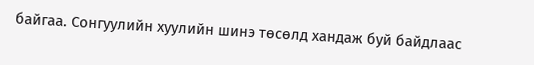байгаа. Сонгуулийн хуулийн шинэ төсөлд хандаж буй байдлаас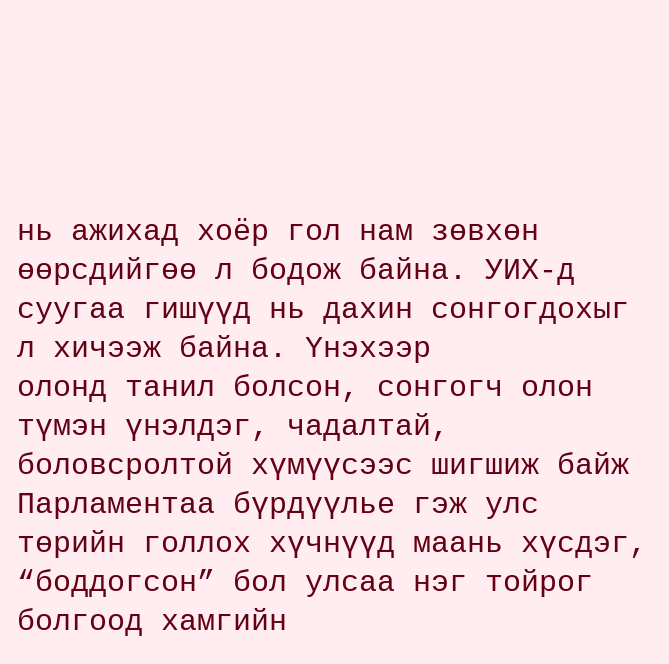нь ажихад хоёр гол нам зөвхөн өөрсдийгөө л бодож байна. УИХ-д суугаа гишүүд нь дахин сонгогдохыг л хичээж байна. Үнэхээр
олонд танил болсон, сонгогч олон түмэн үнэлдэг, чадалтай, боловсролтой хүмүүсээс шигшиж байж Парламентаа бүрдүүлье гэж улс төрийн голлох хүчнүүд маань хүсдэг, “боддогсон” бол улсаа нэг тойрог болгоод хамгийн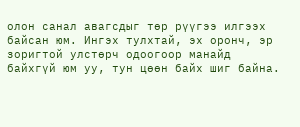олон санал авагсдыг төр рүүгээ илгээх байсан юм. Ингэх тулхтай, эх оронч, эр зоригтой улстөрч одоогоор манайд байхгүй юм уу, тун цөөн байх шиг байна.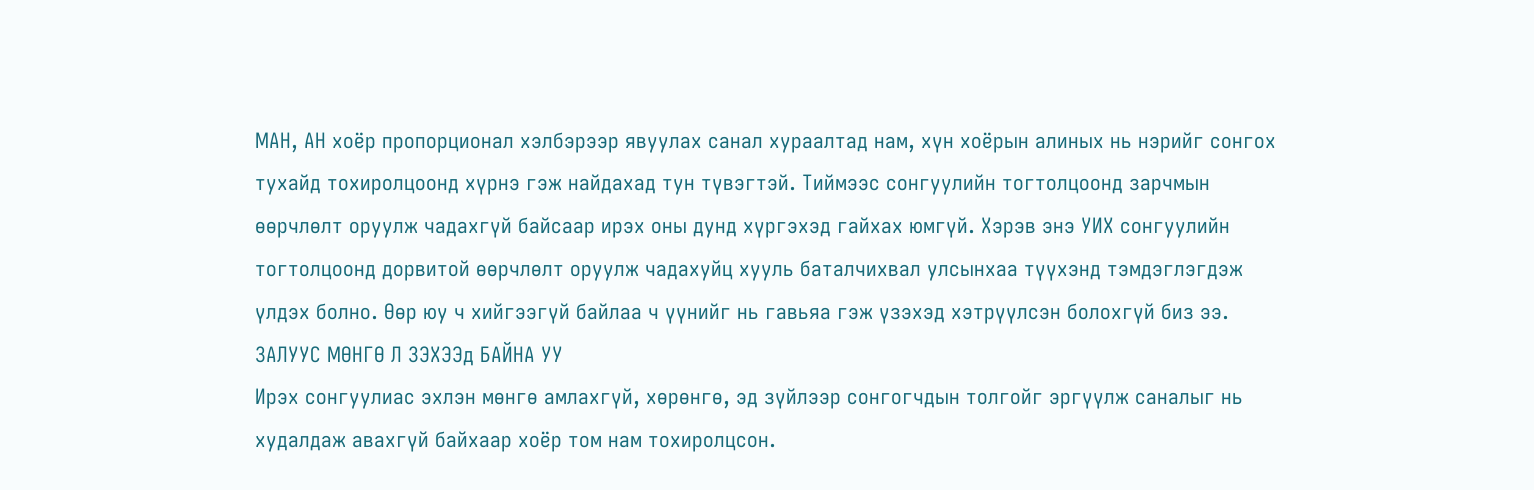МАН, АН хоёр пропорционал хэлбэрээр явуулах санал хураалтад нам, хүн хоёрын алиных нь нэрийг сонгох тухайд тохиролцоонд хүрнэ гэж найдахад тун түвэгтэй. Тиймээс сонгуулийн тогтолцоонд зарчмын өөрчлөлт оруулж чадахгүй байсаар ирэх оны дунд хүргэхэд гайхах юмгүй. Хэрэв энэ УИХ сонгуулийн тогтолцоонд дорвитой өөрчлөлт оруулж чадахуйц хууль баталчихвал улсынхаа түүхэнд тэмдэглэгдэж үлдэх болно. Өөр юу ч хийгээгүй байлаа ч үүнийг нь гавьяа гэж үзэхэд хэтрүүлсэн болохгүй биз ээ.
ЗАЛУУС МӨНГӨ Л ЗЭХЭЭд БАЙНА УУ
Ирэх сонгуулиас эхлэн мөнгө амлахгүй, хөрөнгө, эд зүйлээр сонгогчдын толгойг эргүүлж саналыг нь худалдаж авахгүй байхаар хоёр том нам тохиролцсон.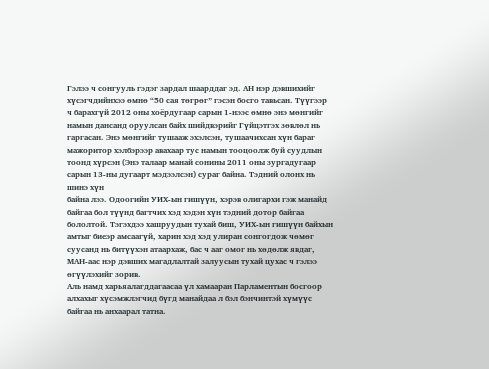Гэлээ ч сонгууль гэдэг зардал шаарддаг эд. АН нэр дэвшихийг хүсэгчдийнхээ өмнө “50 сая төгрөг” гэсэн босго тавьсан. Түүгээр ч барахгүй 2012 оны хоёрдугаар сарын 1-нээс өмнө энэ мөнгийг намын дансанд оруулсан байх шийдвэрийг Гүйцэтгэх зөвлөл нь гаргасан. Энэ мөнгийг тушааж эхэлсэн, тушаачихсан хүн бараг мажоритор хэлбэрээр авахаар тус намын тооцоолж буй суудлын тоонд хүрсэн (Энэ талаар манай сонины 2011 оны зургадугаар сарын 13-ны дугаарт мэдээлсэн) сураг байна. Тэдний олонх нь шинэ хүн
байна лээ. Одоогийн УИХ-ын гишүүн, хэрэв олигархи гэж манайд байгаа бол түүнд багтчих хэд хэдэн хүн тэдний дотор байгаа бололтой. Тэгэхдээ хашруудын тухай биш, УИХ-ын гишүүн байхын амтыг биеэр амсаагүй, харин хэд хэд улиран сонгогдож чөмөг суусанд нь битүүхэн атаархаж, бас ч ааг омог нь хөдөлж явдаг, МАН-аас нэр дэвших магадлалтай залуусын тухай цухас ч гэлээ өгүүлэхийг зорив.
Аль намд харьяалагддагаасаа үл хамааран Парламентын босгоор алхахыг хүсэмжлэгчид бүгд манайдаа л бэл бэнчинтэй хүмүүс байгаа нь анхаарал татна.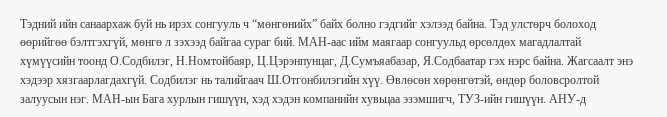Тэдний ийн санаархаж буй нь ирэх сонгууль ч “мөнгөнийх” байх болно гэдгийг хэлээд байна. Тэд улстөрч болоход өөрийгөө бэлтгэхгүй, мөнгө л зэхээд байгаа сураг бий. МАН-аас ийм маягаар сонгуульд өрсөлдөх магадлалтай хүмүүсийн тоонд О.Содбилэг, Н.Номтойбаяр, Ц.Цэрэнпунцаг, Д.Сумъяабазар, Я.Содбаатар гэх нэрс байна. Жагсаалт энэ хэдээр хязгаарлагдахгүй. Содбилэг нь талийгаач Ш.Отгонбилэгийн хүү. Өвлөсөн хөрөнгөтэй, өндөр боловсролтой залуусын нэг. МАН-ын Бага хурлын гишүүн, хэд хэдэн компанийн хувьцаа эзэмшигч, ТУЗ-ийн гишүүн. АНУ-д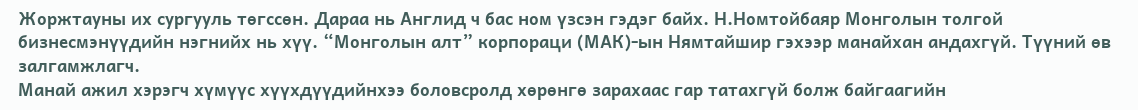Жоржтауны их сургууль төгссөн. Дараа нь Англид ч бас ном үзсэн гэдэг байх. Н.Номтойбаяр Монголын толгой бизнесмэнүүдийн нэгнийх нь хүү. “Монголын алт” корпораци (МАК)-ын Нямтайшир гэхээр манайхан андахгүй. Түүний өв залгамжлагч.
Манай ажил хэрэгч хүмүүс хүүхдүүдийнхээ боловсролд хөрөнгө зарахаас гар татахгүй болж байгаагийн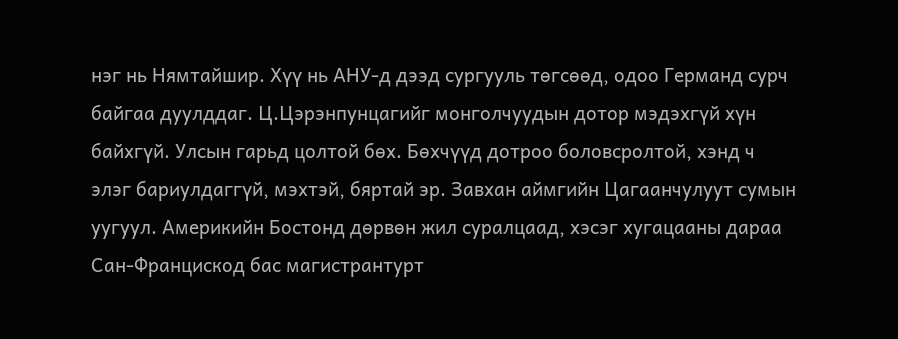нэг нь Нямтайшир. Хүү нь АНУ-д дээд сургууль төгсөөд, одоо Германд сурч байгаа дуулддаг. Ц.Цэрэнпунцагийг монголчуудын дотор мэдэхгүй хүн байхгүй. Улсын гарьд цолтой бөх. Бөхчүүд дотроо боловсролтой, хэнд ч элэг бариулдаггүй, мэхтэй, бяртай эр. Завхан аймгийн Цагаанчулуут сумын уугуул. Америкийн Бостонд дөрвөн жил суралцаад, хэсэг хугацааны дараа Сан-Францискод бас магистрантурт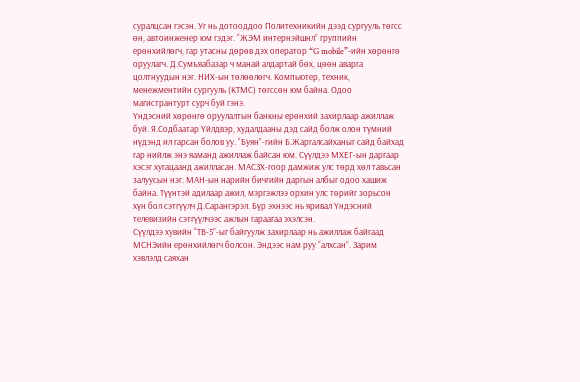суралцсан гэсэн. Уг нь дотооддоо Политехникийн дээд сургууль төгсс өн, автоинженер юм гэдэг. “ЖЭМ интернэйшнл” группийн ерөнхийлөгч, гар утасны дөрөв дэх оператор “G mobile”-ийн хөрөнгө оруулагч. Д.Сумъяабазар ч манай алдартай бөх, цөөн аварга цолтнуудын нэг. НИХ-ын төлөөлөгч. Компьютер, техник, менежментийн сургууль (КТМС) төгссөн юм байна. Одоо магистрантурт сурч буй гэнэ.
Үндэсний хөрөнгө оруулалтын банкны ерөнхий захирлаар ажиллаж буй. Я.Содбаатар Үйлдвэр, худалдааны дэд сайд болж олон түмний нүдэнд ил гарсан болов уу. “Буян”-гийн Б.Жаргалсайханыг сайд байхад гар нийлж энэ яаманд ажиллаж байсан юм. Сүүлдээ МХЕГ-ын даргаар хэсэг хугацаанд ажилласан. МАСЗХ-гоор дамжиж улс төрд хөл тавьсан залуусын нэг. МАН-ын нарийн бичгийн даргын албыг одоо хашиж байна. Түүнтэй адилаар ажил, мэргэжлээ орхин улс төрийг зорьсон хүн бол сэтгүүлч Д.Сарангэрэл. Бүр эхнээс нь яривал Үндэсний телевизийн сэтгүүлчээс ажлын гараагаа эхэлсэн.
Сүүлдээ хувийн “ТВ-5”-ыг байгуулж захирлаар нь ажиллаж байгаад МСНЭийн ерөнхийлөгч болсон. Эндээс нам руу “алхсан”. Зарим хэвлэлд саяхан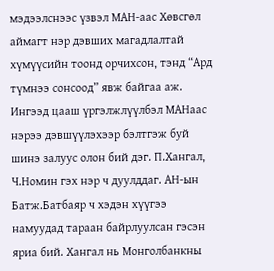мэдээлснээс үзвэл МАН-аас Хөвсгөл аймагт нэр дэвших магадлалтай хүмүүсийн тоонд орчихсон, тэнд “Ард түмнээ сонсоод” явж байгаа аж. Ингээд цааш үргэлжлүүлбэл МАНаас нэрээ дэвшүүлэхээр бэлтгэж буй шинэ залуус олон бий дэг. П.Хангал, Ч.Номин гэх нэр ч дуулддаг. АН-ын Батж.Батбаяр ч хэдэн хүүгээ намуудад тараан байрлуулсан гэсэн яриа бий. Хангал нь Монголбанкны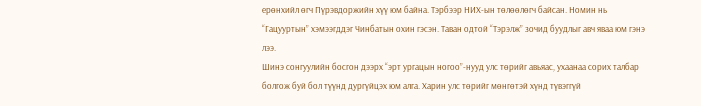ерөнхийл өгч Пүрэвдоржийн хүү юм байна. Тэрбээр НИХ-ын төлөөлөгч байсан. Номин нь “Гацууртын” хэмээгддэг Чинбатын охин гэсэн. Таван одтой “Тэрэлж” зочид буудлыг авч яваа юм гэнэ лээ.
Шинэ сонгуулийн босгон дээрх “эрт ургацын ногоо”-нууд улс төрийг авьяас, ухаанаа сорих талбар болгож буй бол түүнд дургүйцэх юм алга. Харин улс төрийг мөнгөтэй хүнд түвэггүй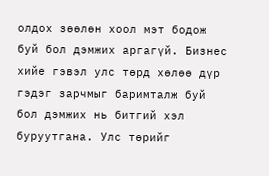олдох зөөлөн хоол мэт бодож буй бол дэмжих аргагүй. Бизнес хийе гэвэл улс төрд хөлөө дүр гэдэг зарчмыг баримталж буй бол дэмжих нь битгий хэл буруутгана. Улс төрийг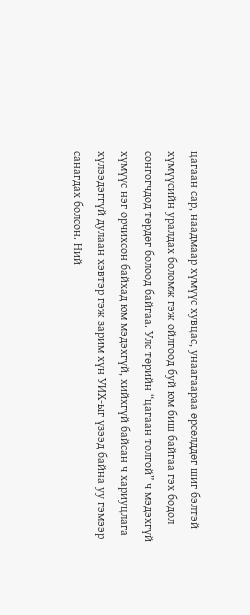цагаан сар, наадмаар хүмүүс хувцас, унаагаараа өрсөлддөг шиг бэлтэй хүмүүсийн уралдах боломж гэж ойлгоод буй юм биш байгаа гэх бодол сонгогчдод төрдөг болоод байгаа. Улс төрийн “цагаан толгой” ч мэдэхгүй хүмүүс нэг орчихсон байхад юм мэдэхгүй, хийхгүй байсан ч хариуцлага хүлээдэггүй дулаан хэвтэр гэж зарим хүн УИХ-ыг үзээд байна уу гэмээр санагдах болсон. Ний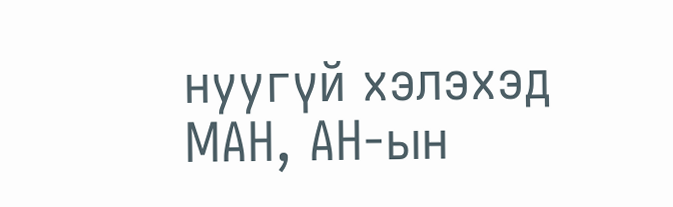нуугүй хэлэхэд МАН, АН-ын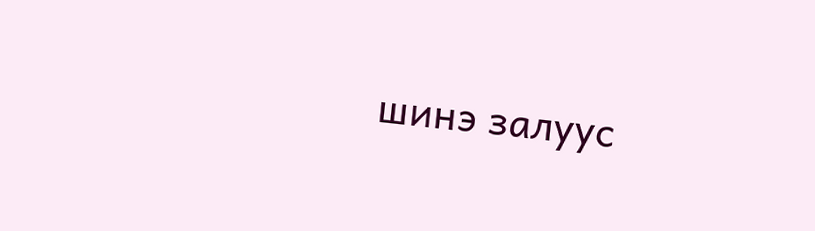шинэ залуус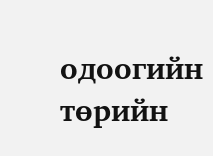одоогийн төрийн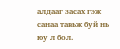алдааг засах гэж санаа тавьж буй нь юу л бол.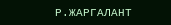Р.ЖАРГАЛАНТ